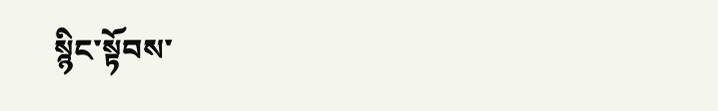སྙིང་སྟོབས་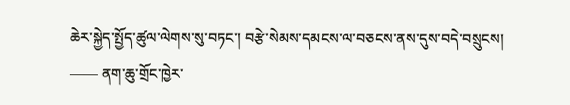ཆེར་སྐྱེད་སྤྱོད་ཚུལ་ལེགས་སུ་བཏང་། བརྩེ་སེམས་དམངས་ལ་བཅངས་ནས་དུས་བདེ་བསྲུངས།
—— ནག་ཆུ་གྲོང་ཁྱེར་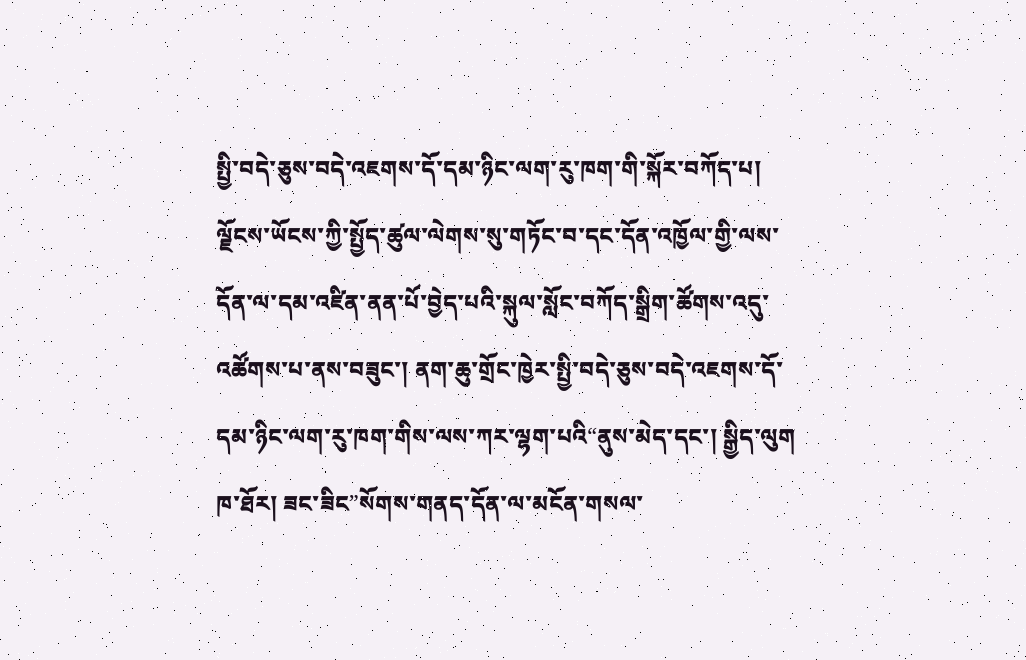སྤྱི་བདེ་ཅུས་བདེ་འཇགས་དོ་དམ་ཉིང་ལག་རུ་ཁག་གི་སྐོར་བཀོད་པ།
ལྗོངས་ཡོངས་ཀྱི་སྤྱོད་ཚུལ་ལེགས་སུ་གཏོང་བ་དང་དོན་འཁྱོལ་གྱི་ལས་དོན་ལ་དམ་འཛིན་ནན་པོ་བྱེད་པའི་སྐུལ་སློང་བཀོད་སྒྲིག་ཚོགས་འདུ་འཚོགས་པ་ནས་བཟུང་། ནག་ཆུ་གྲོང་ཁྱེར་སྤྱི་བདེ་ཅུས་བདེ་འཇགས་དོ་དམ་ཉིང་ལག་རུ་ཁག་གིས་ལས་ཀར་ལྷག་པའི“ནུས་མེད་དང་། སྒྱིད་ལུག ཁ་ཐོར། ཟང་ཟིང”སོགས་གནད་དོན་ལ་མངོན་གསལ་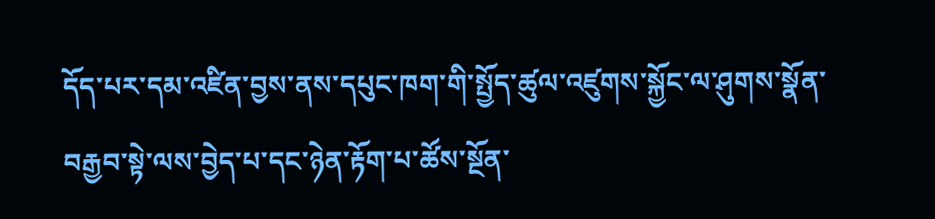དོད་པར་དམ་འཛིན་བྱས་ནས་དཔུང་ཁག་གི་སྤྱོད་ཚུལ་འཛུགས་སྐྱོང་ལ་ཤུགས་སྣོན་བརྒྱབ་སྟེ་ལས་བྱེད་པ་དང་ཉེན་རྟོག་པ་ཚོས་སྔོན་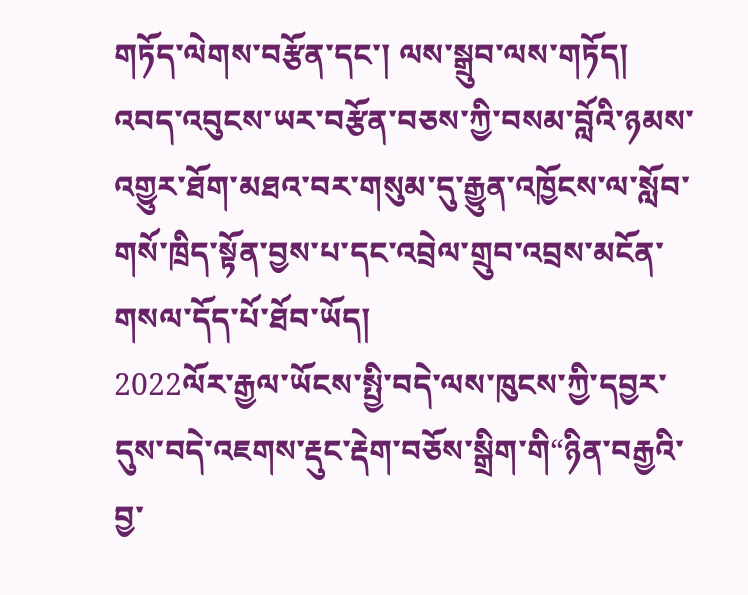གཏོད་ལེགས་བརྩོན་དང་། ལས་སྒྲུབ་ལས་གཏོད། འབད་འབུངས་ཡར་བརྩོན་བཅས་ཀྱི་བསམ་བློའི་ཉམས་འགྱུར་ཐོག་མཐའ་བར་གསུམ་དུ་རྒྱུན་འཁྱོངས་ལ་སློབ་གསོ་ཁྲིད་སྟོན་བྱས་པ་དང་འབྲེལ་གྲུབ་འབྲས་མངོན་གསལ་དོད་པོ་ཐོབ་ཡོད།
2022ལོར་རྒྱལ་ཡོངས་སྤྱི་བདེ་ལས་ཁུངས་ཀྱི་དབྱར་དུས་བདེ་འཇགས་རྡུང་རྡེག་བཅོས་སྒྲིག་གི“ཉིན་བརྒྱའི་བྱ་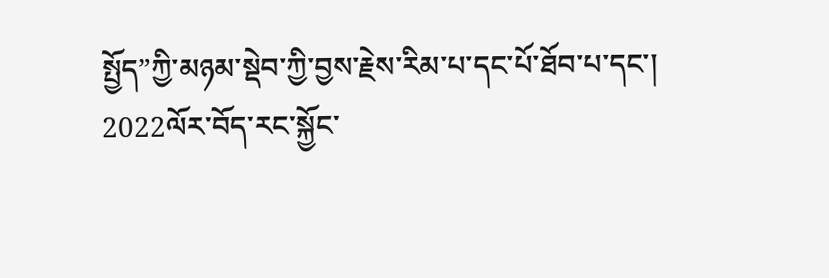སྤྱོད”ཀྱི་མཉམ་སྡེབ་ཀྱི་བྱས་རྗེས་རིམ་པ་དང་པོ་ཐོབ་པ་དང་།
2022ལོར་བོད་རང་སྐྱོང་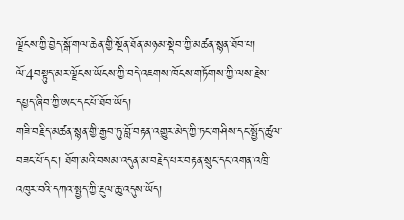ལྗོངས་ཀྱི་བྱེད་སྒོ་གལ་ཆེན་གྱི་སྔོན་ཐོན་མཉམ་སྡེབ་ཀྱི་མཚན་སྙན་ཐོབ་པ།
ལོ་4བསྟུད་མར་ལྗོངས་ཡོངས་ཀྱི་བདེ་འཇགས་ཁོངས་གཏོགས་ཀྱི་ལས་རྗེས་དཔྱད་ཞིབ་ཀྱི་ཨང་དང་པོ་ཐོབ་ཡོད།
གཟི་བརྗིད་མཚན་སྙན་གྱི་རྒྱབ་ཏུ་བློ་བརྟན་འགྱུར་མེད་ཀྱི་ཏང་གཤིས་དང་སྤྱོད་ཚུལ་བཟང་པོ་དང་། ཐོག་མའི་བསམ་འདུན་མ་བརྗེད་པར་བརྟན་སྲུང་དང་འགན་འཁྲི་འཁུར་བའི་དཀའ་སྤྱད་ཀྱི་རྔུལ་ཆུ་འདུས་ཡོད།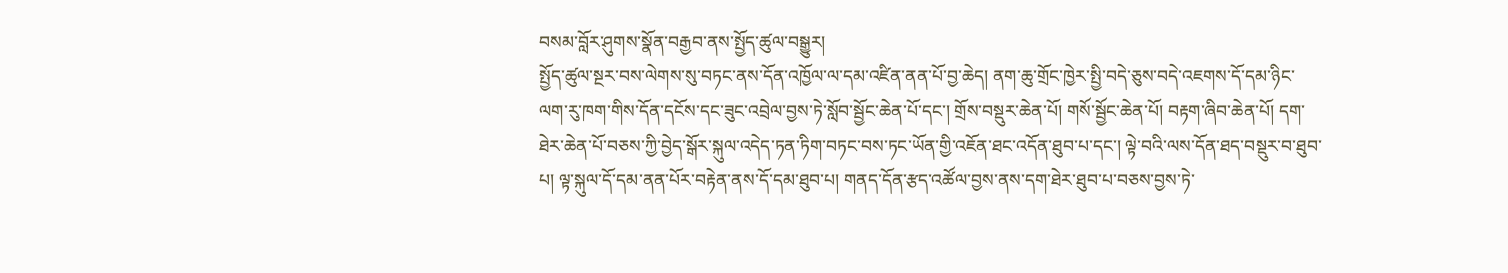བསམ་བློར་ཤུགས་སྣོན་བརྒྱབ་ནས་སྤྱོད་ཚུལ་བསྒྱུར།
སྤྱོད་ཚུལ་སྔར་བས་ལེགས་སུ་བཏང་ནས་དོན་འཁྱོལ་ལ་དམ་འཛིན་ནན་པོ་བྱ་ཆེད། ནག་ཆུ་གྲོང་ཁྱེར་སྤྱི་བདེ་ཅུས་བདེ་འཇགས་དོ་དམ་ཉིང་ལག་རུ་ཁག་གིས་དོན་དངོས་དང་ཟུང་འབྲེལ་བྱས་ཏེ་སློབ་སྦྱོང་ཆེན་པོ་དང་། གྲོས་བསྡུར་ཆེན་པོ། གསོ་སྦྱོང་ཆེན་པོ། བརྟག་ཞིབ་ཆེན་པོ། དག་ཐེར་ཆེན་པོ་བཅས་ཀྱི་བྱེད་སྒོར་སྐུལ་འདེད་ཏན་ཏིག་བཏང་བས་ཏང་ཡོན་གྱི་འཇོན་ཐང་འདོན་ཐུབ་པ་དང་། ལྟེ་བའི་ལས་དོན་ཐད་བསྡུར་བ་ཐུབ་པ། ལྟ་སྐུལ་དོ་དམ་ནན་པོར་བརྟེན་ནས་དོ་དམ་ཐུབ་པ། གནད་དོན་རྩད་འཚོལ་བྱས་ནས་དག་ཐེར་ཐུབ་པ་བཅས་བྱས་ཏེ་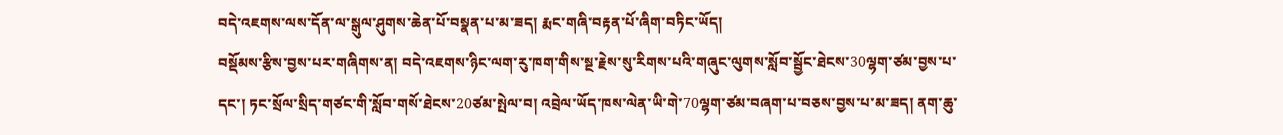བདེ་འཇགས་ལས་དོན་ལ་སྒུལ་ཤུགས་ཆེན་པོ་བསྣན་པ་མ་ཟད། རྨང་གཞི་བརྟན་པོ་ཞིག་བཏིང་ཡོད།
བསྡོམས་རྩིས་བྱས་པར་གཞིགས་ན། བདེ་འཇགས་ཉིང་ལག་རུ་ཁག་གིས་སྔ་རྗེས་སུ་རིགས་པའི་གཞུང་ལུགས་སློབ་སྦྱོང་ཐེངས་30ལྷག་ཙམ་བྱས་པ་དང་། ཏང་སྲོལ་སྲིད་གཙང་གི་སློབ་གསོ་ཐེངས་20ཙམ་སྤེལ་བ། འབྲེལ་ཡོད་ཁས་ལེན་ཡི་གེ་70ལྷག་ཙམ་བཞག་པ་བཅས་བྱས་པ་མ་ཟད། ནག་ཆུ་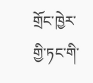གྲོང་ཁྱེར་གྱི་ཏང་གི་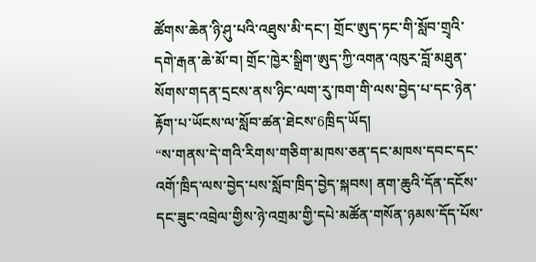ཚོགས་ཆེན་ཉི་ཤུ་པའི་འཐུས་མི་དང་། གྲོང་ཨུད་ཏང་གི་སློབ་གྲྭའི་དགེ་རྒན་ཆེ་མོ་བ། གྲོང་ཁྱེར་སྒྲིག་ཨུད་ཀྱི་འགན་འཁུར་བློ་མཐུན་སོགས་གདན་དྲངས་ནས་ཉིང་ལག་རུ་ཁག་གི་ལས་བྱེད་པ་དང་ཉེན་རྟོག་པ་ཡོངས་ལ་སློབ་ཚན་ཐེངས་6ཁྲིད་ཡོད།
“ས་གནས་དེ་གའི་རིགས་གཅིག་མཁས་ཅན་དང་མཁས་དབང་དང་འགོ་ཁྲིད་ལས་བྱེད་པས་སློབ་ཁྲིད་བྱེད་སྐབས། ནག་ཆུའི་དོན་དངོས་དང་ཟུང་འབྲེལ་གྱིས་ཉེ་འགྲམ་གྱི་དཔེ་མཚོན་གསོན་ཉམས་དོད་པོས་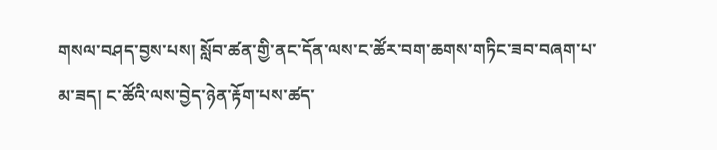གསལ་བཤད་བྱས་པས། སློབ་ཚན་གྱི་ནང་དོན་ལས་ང་ཚོར་བག་ཆགས་གཏིང་ཟབ་བཞག་པ་མ་ཟད། ང་ཚོའི་ལས་བྱེད་ཉེན་རྟོག་པས་ཚད་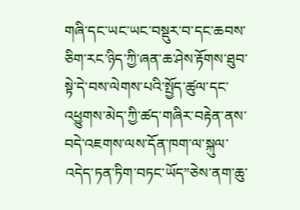གཞི་དང་ཡང་ཡང་བསྡུར་བ་དང་ཆབས་ཅིག་རང་ཉིད་ཀྱི་ཞན་ཆ་ཤེས་རྟོགས་ཐུབ་སྟེ་དེ་བས་ལེགས་པའི་སྤྱོད་ཚུལ་དང་འཕྱུགས་མེད་ཀྱི་ཚད་གཞིར་བརྟེན་ནས་བདེ་འཇགས་ལས་དོན་ཁག་ལ་སྐུལ་འདེད་ཏན་ཏིག་བཏང་ཡོད”ཅེས་ནག་ཆུ་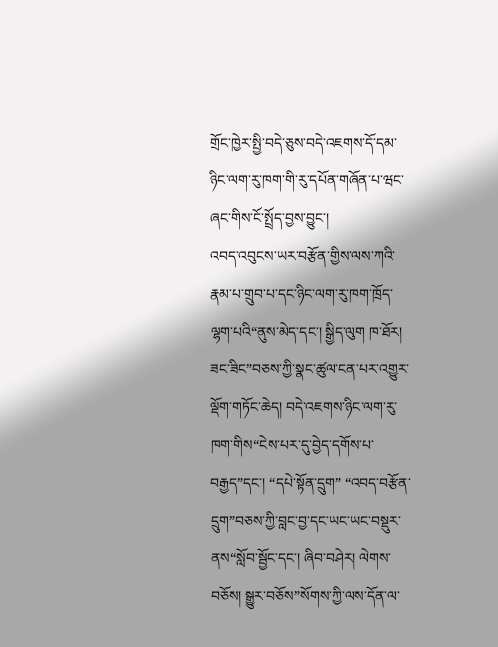གྲོང་ཁྱེར་སྤྱི་བདེ་ཅུས་བདེ་འཇགས་དོ་དམ་ཉིང་ལག་རུ་ཁག་གི་རུ་དཔོན་གཞོན་པ་ཝང་ཞང་གིས་ངོ་སྤྲོད་བྱས་བྱུང་།
འབད་འབུངས་ཡར་བརྩོན་གྱིས་ལས་ཀའི་རྣམ་པ་གྲུབ་པ་དང་ཉིང་ལག་རུ་ཁག་ཁྲོད་ལྷག་པའི“ནུས་མེད་དང་། སྒྱིད་ལུག ཁ་ཐོར། ཟང་ཟིང”བཅས་ཀྱི་སྣང་ཚུལ་ངན་པར་འགྱུར་ལྡོག་གཏོང་ཆེད། བདེ་འཇགས་ཉིང་ལག་རུ་ཁག་གིས“ངེས་པར་དུ་བྱེད་དགོས་པ་བརྒྱད”དང་། “དཔེ་སྟོན་དྲུག” “འབད་བརྩོན་དྲུག”བཅས་ཀྱི་བླང་བྱ་དང་ཡང་ཡང་བསྡུར་ནས“སློབ་སྦྱོང་དང་། ཞིབ་བཤེར། ལེགས་བཅོས། སྒྱུར་བཅོས”སོགས་ཀྱི་ལས་དོན་ལ་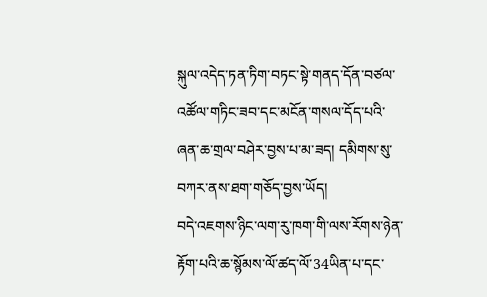སྐུལ་འདེད་ཏན་ཏིག་བཏང་སྟེ་གནད་དོན་བཙལ་འཚོལ་གཏིང་ཟབ་དང་མངོན་གསལ་དོད་པའི་ཞན་ཆ་གྲལ་བཤེར་བྱས་པ་མ་ཟད། དམིགས་སུ་བཀར་ནས་ཐག་གཅོད་བྱས་ཡོད།
བདེ་འཇགས་ཉིང་ལག་རུ་ཁག་གི་ལས་རོགས་ཉེན་རྟོག་པའི་ཆ་སྙོམས་ལོ་ཚད་ལོ་34ཡིན་པ་དང་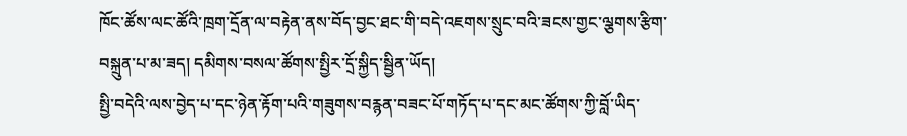ཁོང་ཚོས་ལང་ཚོའི་ཁྲག་དྲོན་ལ་བརྟེན་ནས་བོད་བྱང་ཐང་གི་བདེ་འཇགས་སྲུང་བའི་ཟངས་གྱང་ལྕགས་རྩིག་བསྐྲུན་པ་མ་ཟད། དམིགས་བསལ་ཚོགས་སྤྱིར་དྲོ་སྐྱིད་སྦྱིན་ཡོད།
སྤྱི་བདེའི་ལས་བྱེད་པ་དང་ཉེན་རྟོག་པའི་གཟུགས་བརྙན་བཟང་པོ་གཏོད་པ་དང་མང་ཚོགས་ཀྱི་བློ་ཡིད་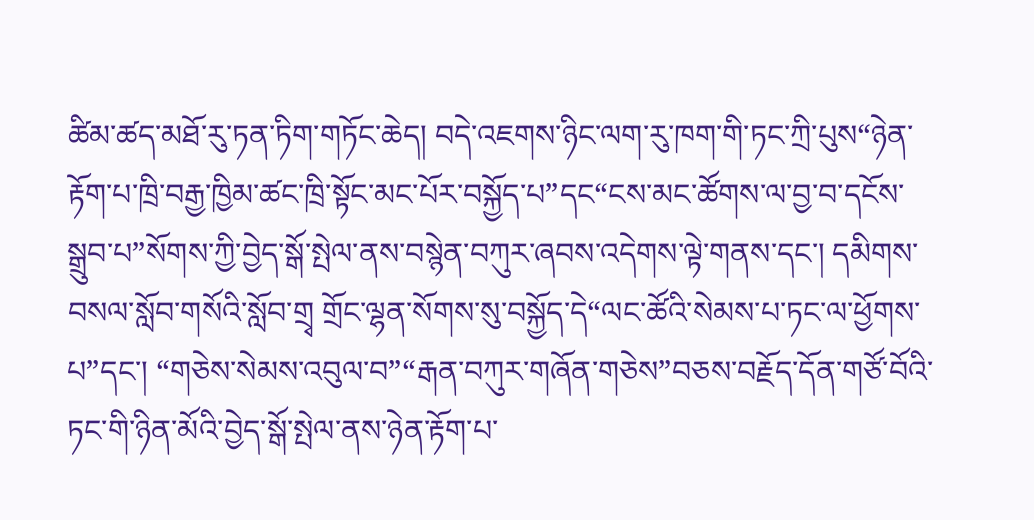ཚིམ་ཚད་མཐོ་རུ་ཏན་ཏིག་གཏོང་ཆེད། བདེ་འཇགས་ཉིང་ལག་རུ་ཁག་གི་ཏང་ཀྲི་པུས“ཉེན་རྟོག་པ་ཁྲི་བརྒྱ་ཁྱིམ་ཚང་ཁྲི་སྟོང་མང་པོར་བསྐྱོད་པ”དང“ངས་མང་ཚོགས་ལ་བྱ་བ་དངོས་སྒྲུབ་པ”སོགས་ཀྱི་བྱེད་སྒོ་སྤེལ་ནས་བསྙེན་བཀུར་ཞབས་འདེགས་ལྟེ་གནས་དང་། དམིགས་བསལ་སློབ་གསོའི་སློབ་གྲྭ གྲོང་ལྷན་སོགས་སུ་བསྐྱོད་དེ“ལང་ཚོའི་སེམས་པ་ཏང་ལ་ཕྱོགས་པ”དང་། “གཅེས་སེམས་འབུལ་བ”“རྒན་བཀུར་གཞོན་གཅེས”བཅས་བརྗོད་དོན་གཙོ་བོའི་ཏང་གི་ཉིན་མོའི་བྱེད་སྒོ་སྤེལ་ནས་ཉེན་རྟོག་པ་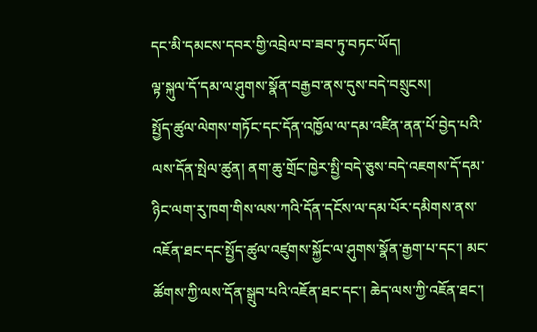དང་མི་དམངས་དབར་གྱི་འབྲེལ་བ་ཟབ་ཏུ་བཏང་ཡོད།
ལྟ་སྐུལ་དོ་དམ་ལ་ཤུགས་སྣོན་བརྒྱབ་ནས་དུས་བདེ་བསྲུངས།
སྤྱོད་ཚུལ་ལེགས་གཏོང་དང་དོན་འཁྱོལ་ལ་དམ་འཛིན་ནན་པོ་བྱེད་པའི་ལས་དོན་སྤེལ་ཚུན། ནག་ཆུ་གྲོང་ཁྱེར་སྤྱི་བདེ་ཅུས་བདེ་འཇགས་དོ་དམ་ཉིང་ལག་རུ་ཁག་གིས་ལས་ཀའི་དོན་དངོས་ལ་དམ་པོར་དམིགས་ནས་འཇོན་ཐང་དང་སྤྱོད་ཚུལ་འཛུགས་སྐྱོང་ལ་ཤུགས་སྣོན་རྒྱག་པ་དང་། མང་ཚོགས་ཀྱི་ལས་དོན་སྒྲུབ་པའི་འཇོན་ཐང་དང་། ཆེད་ལས་ཀྱི་འཇོན་ཐང་།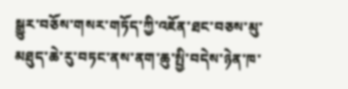སྒྱུར་བཅོས་གསར་གཏོད་ཀྱི་འཇོན་ཐང་བཅས་མུ་མཐུད་ཆེ་རུ་བཏང་ནས་ནག་ཆུ་སྤྱི་བདེས་ཉེན་ཁ་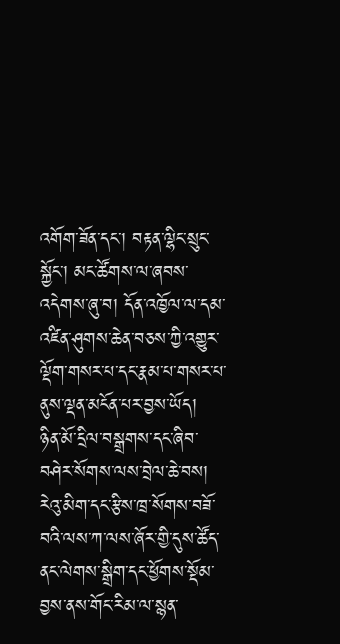འགོག་ཟོན་དང་། བརྟན་ལྷིང་སྲུང་སྐྱོང་། མང་ཚོགས་ལ་ཞབས་འདེགས་ཞུ་བ། དོན་འཁྱོལ་ལ་དམ་འཛིན་ཤུགས་ཆེན་བཅས་ཀྱི་འགྱུར་ལྡོག་གསར་པ་དང་རྣམ་པ་གསར་པ་ནུས་ལྡན་མངོན་པར་བྱས་ཡོད།
ཉིན་མོ་དྲིལ་བསྒྲགས་དང་ཞིབ་བཤེར་སོགས་ལས་བྲེལ་ཆེ་བས། རེའུ་མིག་དང་རྩིས་ཁྲ་སོགས་བཟོ་བའི་ལས་ཀ་ལས་ཞོར་གྱི་དུས་ཚོད་ནང་ལེགས་སྒྲིག་དང་ཕྱོགས་སྡོམ་བྱས་ནས་གོང་རིམ་ལ་སྙན་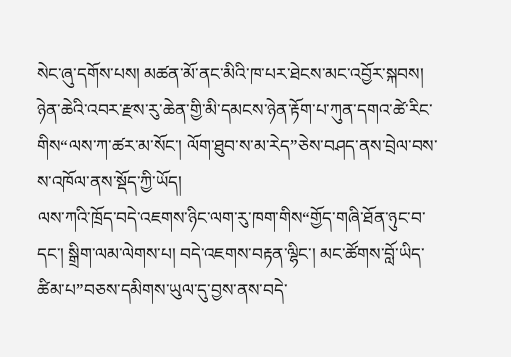སེང་ཞུ་དགོས་པས། མཚན་མོ་ནང་མིའི་ཁ་པར་ཐེངས་མང་འབྱོར་སྐབས། ཉེན་ཆེའི་འབར་རྫས་རུ་ཆེན་གྱི་མི་དམངས་ཉེན་རྟོག་པ་ཀུན་དགའ་ཚེ་རིང་གིས“ལས་ཀ་ཚར་མ་སོང་། ལོག་ཐུབ་ས་མ་རེད”ཅེས་བཤད་ནས་བྲེལ་བས་ས་འཁོལ་ནས་སྡོད་ཀྱི་ཡོད།
ལས་ཀའི་ཁྲོད་བདེ་འཇགས་ཉིང་ལག་རུ་ཁག་གིས“གྱོད་གཞི་ཐོན་ཉུང་བ་དང་། སྒྲིག་ལམ་ལེགས་པ། བདེ་འཇགས་བརྟན་ལྷིང་། མང་ཚོགས་བློ་ཡིད་ཚིམ་པ”བཅས་དམིགས་ཡུལ་དུ་བྱས་ནས་བདེ་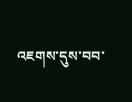འཇགས་དུས་བབ་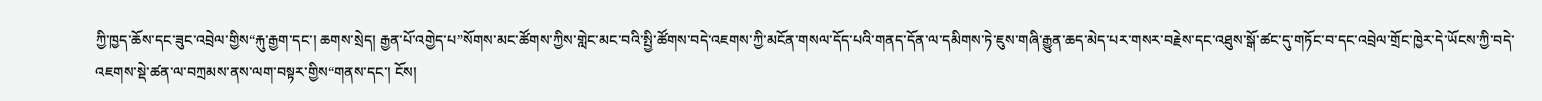ཀྱི་ཁྱད་ཆོས་དང་ཟུང་འབྲེལ་གྱིས“རྐུ་རྒྱག་དང་། ཆགས་སྲེད། རྒྱན་པོ་འགྱེད་པ”སོགས་མང་ཚོགས་ཀྱིས་གླེང་མང་བའི་སྤྱི་ཚོགས་བདེ་འཇགས་ཀྱི་མངོན་གསལ་དོད་པའི་གནད་དོན་ལ་དམིགས་ཏེ་ཇུས་གཞི་རྒྱུན་ཆད་མེད་པར་གསར་བརྗེས་དང་འཐུས་སྒོ་ཚང་དུ་གཏོང་བ་དང་འབྲེལ་གྲོང་ཁྱེར་དེ་ཡོངས་ཀྱི་བདེ་འཇགས་སྡེ་ཚན་ལ་བཀྲམས་ནས་ལག་བསྟར་གྱིས“གནས་དང་། ངོས།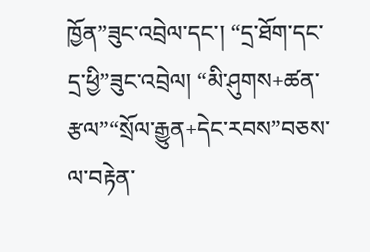ཁྱོན”ཟུང་འབྲེལ་དང་། “དྲ་ཐོག་དང་དྲ་ཕྱི”ཟུང་འབྲེལ། “མི་ཤུགས+ཚན་རྩལ”“སྲོལ་རྒྱུན+དེང་རབས”བཅས་ལ་བརྟེན་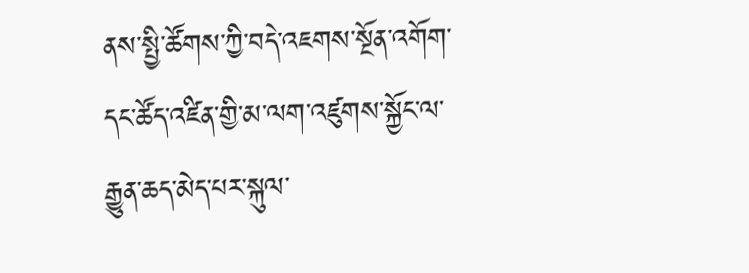ནས་སྤྱི་ཚོགས་ཀྱི་བདེ་འཇགས་སྔོན་འགོག་དང་ཚོད་འཛིན་གྱི་མ་ལག་འཛུགས་སྐྱོང་ལ་རྒྱུན་ཆད་མེད་པར་སྐུལ་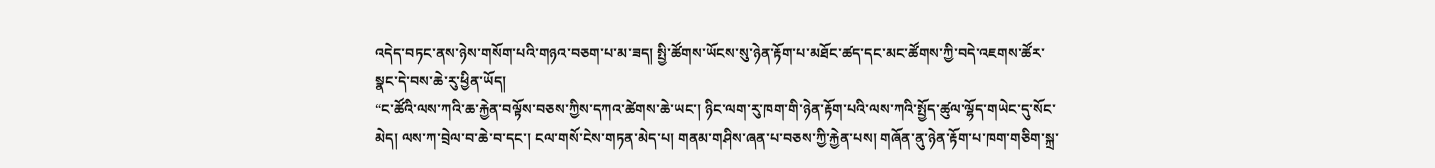འདེད་བཏང་ནས་ཉེས་གསོག་པའི་གཉའ་བཅག་པ་མ་ཟད། སྤྱི་ཚོགས་ཡོངས་སུ་ཉེན་རྟོག་པ་མཐོང་ཚད་དང་མང་ཚོགས་ཀྱི་བདེ་འཇགས་ཚོར་སྣང་དེ་བས་ཆེ་རུ་ཕྱིན་ཡོད།
“ང་ཚོའི་ལས་ཀའི་ཆ་རྐྱེན་བལྟོས་བཅས་ཀྱིས་དཀའ་ཚེགས་ཆེ་ཡང་། ཉིང་ལག་རུ་ཁག་གི་ཉེན་རྟོག་པའི་ལས་ཀའི་སྤྱོད་ཚུལ་ལྷོད་གཡེང་དུ་སོང་མེད། ལས་ཀ་བྲེལ་བ་ཆེ་བ་དང་། ངལ་གསོ་ངེས་གཏན་མེད་པ། གནམ་གཤིས་ཞན་པ་བཅས་ཀྱི་རྐྱེན་པས། གཞོན་ནུ་ཉེན་རྟོག་པ་ཁག་གཅིག་སྐྲ་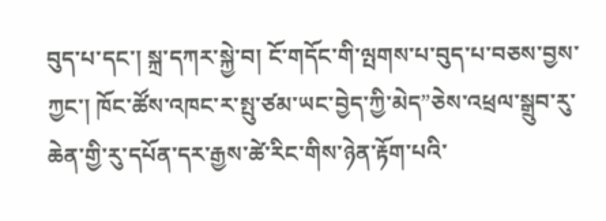བུད་པ་དང་། སྐྲ་དཀར་སྐྱེ་བ། ངོ་གདོང་གི་ལྤགས་པ་བུད་པ་བཅས་བྱས་ཀྱང་། ཁོང་ཚོས་འཁང་ར་སྤུ་ཙམ་ཡང་བྱེད་ཀྱི་མེད”ཅེས་འཕྲལ་སྒྲུབ་རུ་ཆེན་གྱི་རུ་དཔོན་དར་རྒྱས་ཚེ་རིང་གིས་ཉེན་རྟོག་པའི་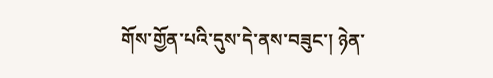གོས་གྱོན་པའི་དུས་དེ་ནས་བཟུང་། ཉེན་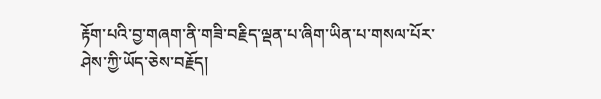རྟོག་པའི་བྱ་གཞག་ནི་གཟི་བརྗིད་ལྡན་པ་ཞིག་ཡིན་པ་གསལ་པོར་ཤེས་ཀྱི་ཡོད་ཅེས་བརྗོད།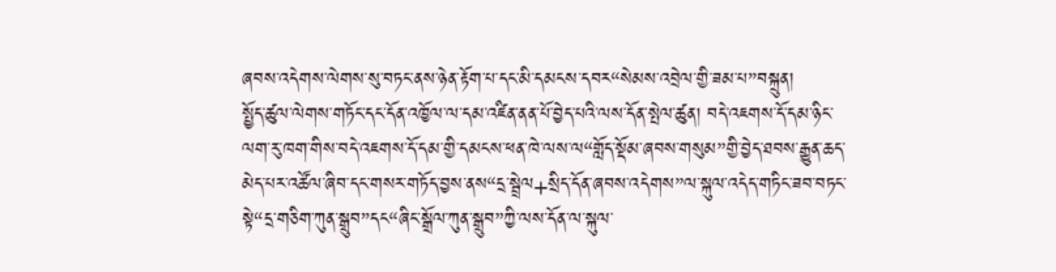ཞབས་འདེགས་ལེགས་སུ་བཏང་ནས་ཉེན་རྟོག་པ་དང་མི་དམངས་དབར“སེམས་འབྲེལ་གྱི་ཟམ་པ”བསྐྲུན།
སྤྱོད་ཚུལ་ལེགས་གཏོང་དང་དོན་འཁྱོལ་ལ་དམ་འཛིན་ནན་པོ་བྱེད་པའི་ལས་དོན་སྤེལ་ཚུན། བདེ་འཇགས་དོ་དམ་ཉིང་ལག་རུ་ཁག་གིས་བདེ་འཇགས་དོ་དམ་གྱི་དམངས་ཕན་ཁེ་ལས་ལ“གློད་སྡོམ་ཞབས་གསུམ”གྱི་བྱེད་ཐབས་རྒྱུན་ཆད་མེད་པར་འཚོལ་ཞིབ་དང་གསར་གཏོད་བྱས་ནས“དྲ་སྦྲེལ+སྲིད་དོན་ཞབས་འདེགས”ལ་སྐུལ་འདེད་གཏིང་ཟབ་བཏང་སྟེ“དྲ་གཅིག་ཀུན་སྒྲུབ”དང“ཞིང་སྒྲོལ་ཀུན་སྒྲུབ”ཀྱི་ལས་དོན་ལ་སྐུལ་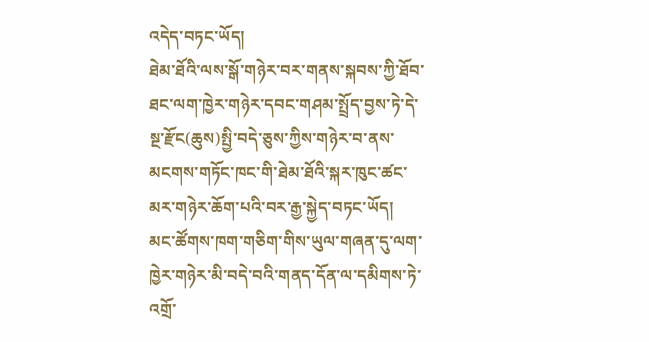འདེད་བཏང་ཡོད།
ཐེམ་ཐོའི་ལས་སྒོ་གཉེར་བར་གནས་སྐབས་ཀྱི་ཐོབ་ཐང་ལག་ཁྱེར་གཉེར་དབང་གཤམ་སྤྲོད་བྱས་ཏེ་དེ་སྔ་རྫོང(ཆུས)སྤྱི་བདེ་ཅུས་ཀྱིས་གཉེར་བ་ནས་མངགས་གཏོང་ཁང་གི་ཐེམ་ཐོའི་སྐར་ཁུང་ཚང་མར་གཉེར་ཆོག་པའི་བར་རྒྱ་སྐྱེད་བཏང་ཡོད།
མང་ཚོགས་ཁག་གཅིག་གིས་ཡུལ་གཞན་དུ་ལག་ཁྱེར་གཉེར་མི་བདེ་བའི་གནད་དོན་ལ་དམིགས་ཏེ་འགྲོ་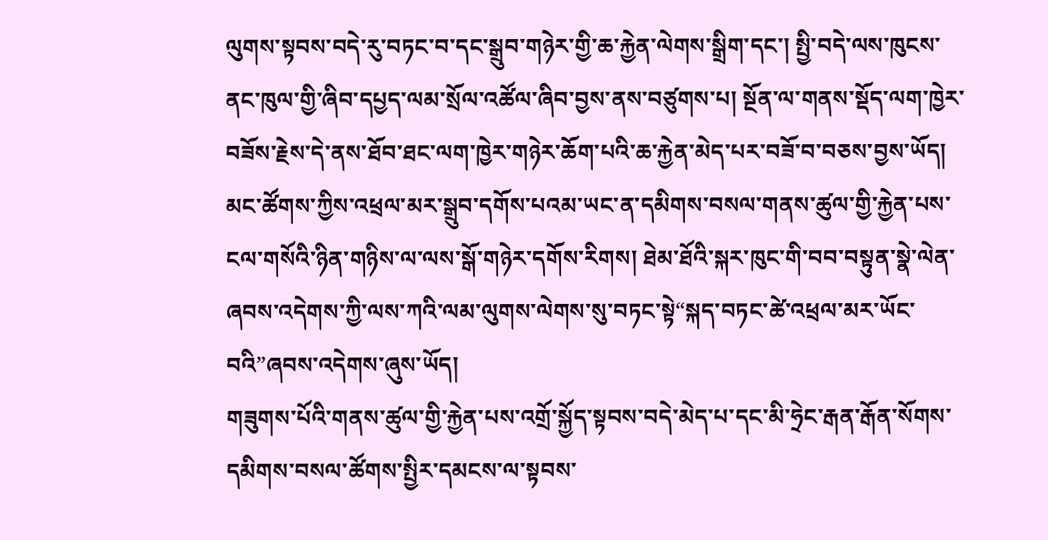ལུགས་སྟབས་བདེ་རུ་བཏང་བ་དང་སྒྲུབ་གཉེར་གྱི་ཆ་རྐྱེན་ལེགས་སྒྲིག་དང་། སྤྱི་བདེ་ལས་ཁུངས་ནང་ཁུལ་གྱི་ཞིབ་དཔྱད་ལམ་སྲོལ་འཚོལ་ཞིབ་བྱས་ནས་བཙུགས་པ། སྔོན་ལ་གནས་སྡོད་ལག་ཁྱེར་བཟོས་རྗེས་དེ་ནས་ཐོབ་ཐང་ལག་ཁྱེར་གཉེར་ཆོག་པའི་ཆ་རྐྱེན་མེད་པར་བཟོ་བ་བཅས་བྱས་ཡོད།
མང་ཚོགས་ཀྱིས་འཕྲལ་མར་སྒྲུབ་དགོས་པའམ་ཡང་ན་དམིགས་བསལ་གནས་ཚུལ་གྱི་རྐྱེན་པས་ངལ་གསོའི་ཉིན་གཉིས་ལ་ལས་སྒོ་གཉེར་དགོས་རིགས། ཐེམ་ཐོའི་སྐར་ཁུང་གི་བབ་བསྟུན་སྣེ་ལེན་ཞབས་འདེགས་ཀྱི་ལས་ཀའི་ལམ་ལུགས་ལེགས་སུ་བཏང་སྟེ“སྐད་བཏང་ཚེ་འཕྲལ་མར་ཡོང་བའི”ཞབས་འདེགས་ཞུས་ཡོད།
གཟུགས་པོའི་གནས་ཚུལ་གྱི་རྐྱེན་པས་འགྲོ་སྐྱོད་སྟབས་བདེ་མེད་པ་དང་མི་ཧྲེང་རྒན་རྒོན་སོགས་དམིགས་བསལ་ཚོགས་སྤྱིར་དམངས་ལ་སྟབས་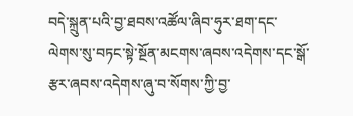བདེ་སྐྲུན་པའི་བྱ་ཐབས་འཚོལ་ཞིབ་ཧུར་ཐག་དང་ལེགས་སུ་བཏང་སྟེ་སྔོན་མངགས་ཞབས་འདེགས་དང་སྒོ་རྩར་ཞབས་འདེགས་ཞུ་བ་སོགས་ཀྱི་བྱ་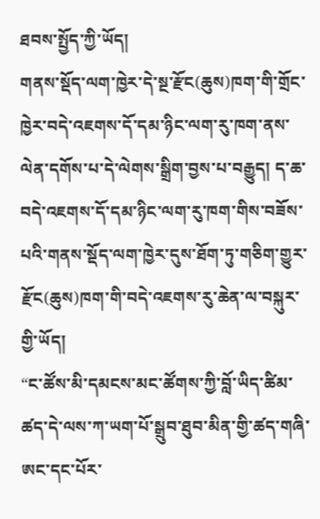ཐབས་སྤྱོད་ཀྱི་ཡོད།
གནས་སྡོད་ལག་ཁྱེར་དེ་སྔ་རྫོང(ཆུས)ཁག་གི་གྲོང་ཁྱེར་བདེ་འཇགས་དོ་དམ་ཉིང་ལག་རུ་ཁག་ནས་ལེན་དགོས་པ་དེ་ལེགས་སྒྲིག་བྱས་པ་བརྒྱུད། ད་ཆ་བདེ་འཇགས་དོ་དམ་ཉིང་ལག་རུ་ཁག་གིས་བཟོས་པའི་གནས་སྡོད་ལག་ཁྱེར་དུས་ཐོག་ཏུ་གཅིག་གྱུར་རྫོང(ཆུས)ཁག་གི་བདེ་འཇགས་རུ་ཆེན་ལ་བསྐུར་གྱི་ཡོད།
“ང་ཚོས་མི་དམངས་མང་ཚོགས་ཀྱི་བློ་ཡིད་ཚིམ་ཚད་དེ་ལས་ཀ་ཡག་པོ་སྒྲུབ་ཐུབ་མིན་གྱི་ཚད་གཞི་ཨང་དང་པོར་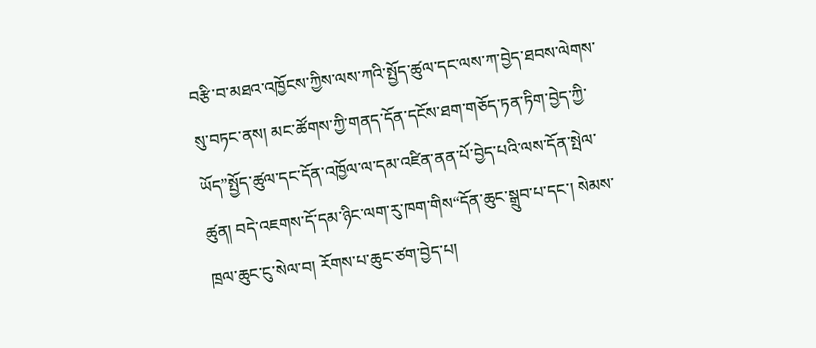བརྩི་བ་མཐའ་འཁྱོངས་ཀྱིས་ལས་ཀའི་སྤྱོད་ཚུལ་དང་ལས་ཀ་བྱེད་ཐབས་ལེགས་སུ་བཏང་ནས། མང་ཚོགས་ཀྱི་གནད་དོན་དངོས་ཐག་གཅོད་ཏན་ཏིག་བྱེད་ཀྱི་ཡོད”སྤྱོད་ཚུལ་དང་དོན་འཁྱོལ་ལ་དམ་འཛིན་ནན་པོ་བྱེད་པའི་ལས་དོན་སྤེལ་ཚུན། བདེ་འཇགས་དོ་དམ་ཉིང་ལག་རུ་ཁག་གིས“དོན་ཆུང་སྒྲུབ་པ་དང་། སེམས་ཁྲལ་ཆུང་ངུ་སེལ་བ། རོགས་པ་ཆུང་ཙག་བྱེད་པ།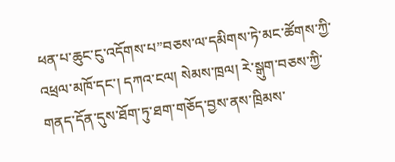ཕན་པ་ཆུང་ངུ་འདོགས་པ”བཅས་ལ་དམིགས་ཏེ་མང་ཚོགས་ཀྱི་འཕྲལ་མཁོ་དང་། དཀའ་ངལ། སེམས་ཁྲལ། རེ་སྒུག་བཅས་ཀྱི་གནད་དོན་དུས་ཐོག་ཏུ་ཐག་གཅོད་བྱས་ནས་ཁྲིམས་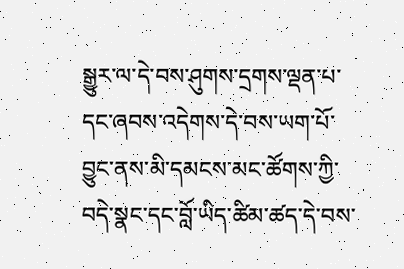སྒྱུར་ལ་དེ་བས་ཤུགས་དྲགས་ལྡན་པ་དང་ཞབས་འདེགས་དེ་བས་ཡག་པོ་བྱུང་ནས་མི་དམངས་མང་ཚོགས་ཀྱི་བདེ་སྣང་དང་བློ་ཡིད་ཚིམ་ཚད་དེ་བས་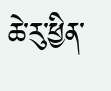ཆེ་རུ་ཕྱིན་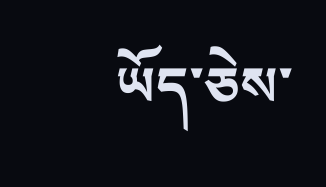ཡོད་ཅེས་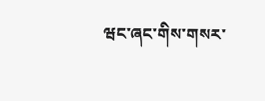ཝང་ཞང་གིས་གསར་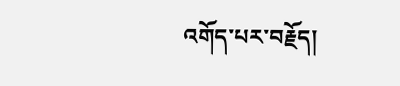འགོད་པར་བརྗོད།